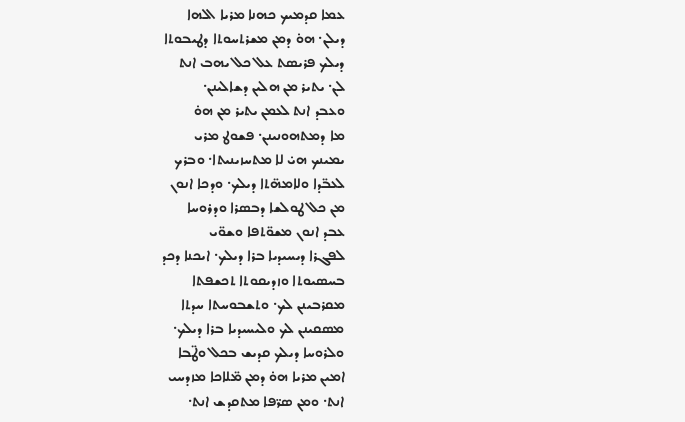ܥܡܐ ܩܕܡܝܟ ܟܗܢܐ ܡܪܝܐ ܐܠܗܐ
ܕܝܠܢ܁ ܗܘ̇ ܕܡܢ ܡܫܪܬܚܘܬܐ ܕܛܝܒܘܬܐ
ܕܝܠܟ ܦܪܝܣܬ ܥܠ ܟܠ ܝܗܒ ܐܢܬ
ܠܢ܁ ܝܬܝܪ ܡܢ ܗܠܝܢ ܕܫܐܠܝܢܢ܁
ܘܥܒܕ ܐܢܬ ܠܥܡܢ ܝܬܝܪ ܡܢ ܗܘ̇
ܡܐ ܕܡܬܗܘܢܝܢܢ܁ ܦܫܘܛ ܡܪܝ
ܝܡܝܢܟ ܗܝ̇ ܠܐ ܡܬܚܙܝܢܝܬܐ܁ ܘܒܪܟ
ܠܥܒ̈ܕܐ ܘܠܐܡܗ̈ܬܐ ܕܝܠܟ܁ ܘܕܟܐ ܐܢܘܢ
ܡܢ ܟܠ ܛܘܠܫܐ ܕܒܣܪܐ ܘܕܪܘܚܐ
ܥܒܕ ܐܢܘܢ ܡܫܘ̈ܬܦܐ ܘܫܘ̈ܝ
ܠܦܓܪܐ ܕܝܚܝܕܝܐ ܒܪܐ ܕܝܠܟ܁ ܐܝܟܢܐ ܕܟܕ
ܒܚܣܝܘܬܐ ܘܙܕܝܩܘܬܐ ܬܟܫܦܬܐ
ܡܩܪܒܝܢܢ ܠܟ܁ ܘܬܫܒܘܚܬܐ ܚܕܬܐ
ܡܣܩܝܢܢ ܠܟ ܘܠܝܚܝܕܝܐ ܒܪܐ ܕܝܠܟ܁
ܘܠܪܘܚܐ ܕܝܠܟ ܩܕܝܫ ܒܟܠ ܘܛ̈ܒܐ
ܐܡܝܢ ܡܪܝܐ ܗܘ̇ ܕܡܢ ܡ̈ܠܐܟܐ ܡܙܕܚܝ
ܐܢܬ܁ ܘܡܢ ܣܪ̈ܦܐ ܡܬܩܕܫ ܐܢܬ܁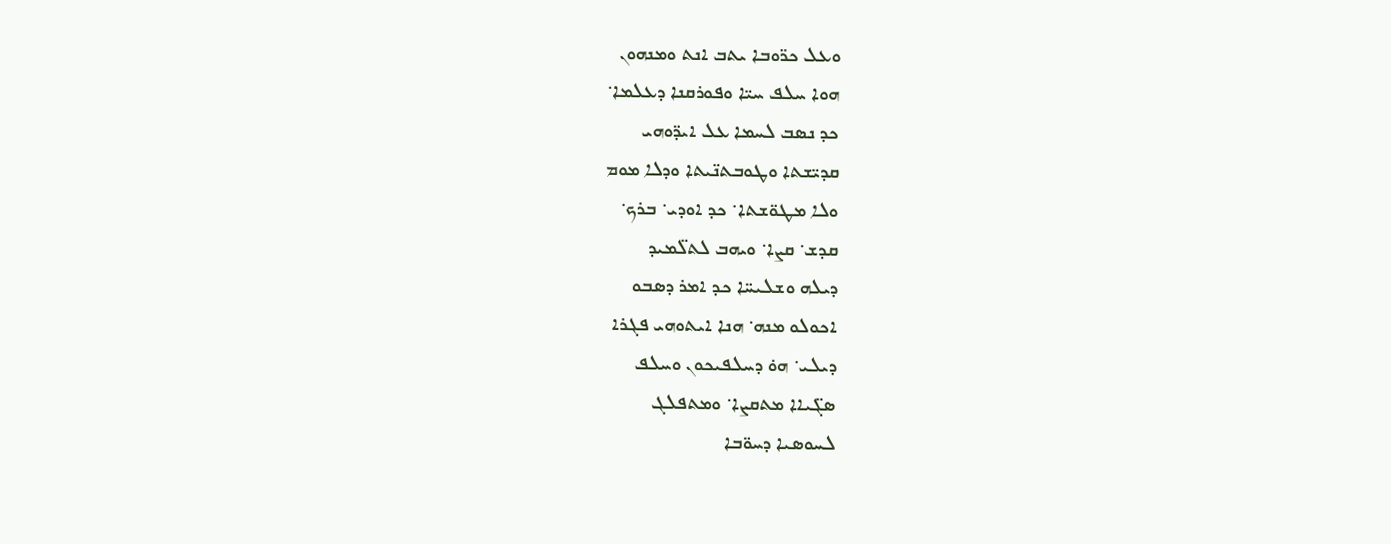ܘܥܠ ܟܪ̈ܘܒܐ ܝܬܒ ܐܢܬ ܘܡܢܗܘܢ
ܗܘܐ ܚܠܦ ܚܝ̈ܐ ܘܦܘܪܩܢܐ ܕܥܠܡܐ܁
ܟܕ ܢܣܒ ܠܚܡܐ ܥܠ ܐܝܕ̈ܘܗܝ
ܩܕܝ̈ܫܬܐ ܘܛܘܒܬܢ̈ܝܬܐ ܘܕܠܐ ܡܘܡ
ܘܠܐ ܡܛܘ̈ܫܬܐ܁ ܟܕ ܐܘܕܝ܁ ܒܪܟ܁
ܩܕܫ܁ ܩܨܐ܁ ܘܝܗܒ ܠܬܠ̈ܡܝܕ
ܕܝܠܗ ܘܫܠܝܚ̈ܐ ܟܕ ܐܡܪ ܕܣܒܘ
ܐܟܘܠܘ ܡܢܗ܁ ܗܢܐ ܐܝܬܘܗܝ ܦܓܪܐ
ܕܝܠܝ܁ ܗܘ̇ ܕܚܠܦܝܟܘܢ ܘܚܠܦ
ܣܓ̈ܝܐܐ ܡܬܩܨܐ܁ ܘܡܬܦܠܓ
ܠܚܘܣܝܐ ܕܚܘ̈ܒܐ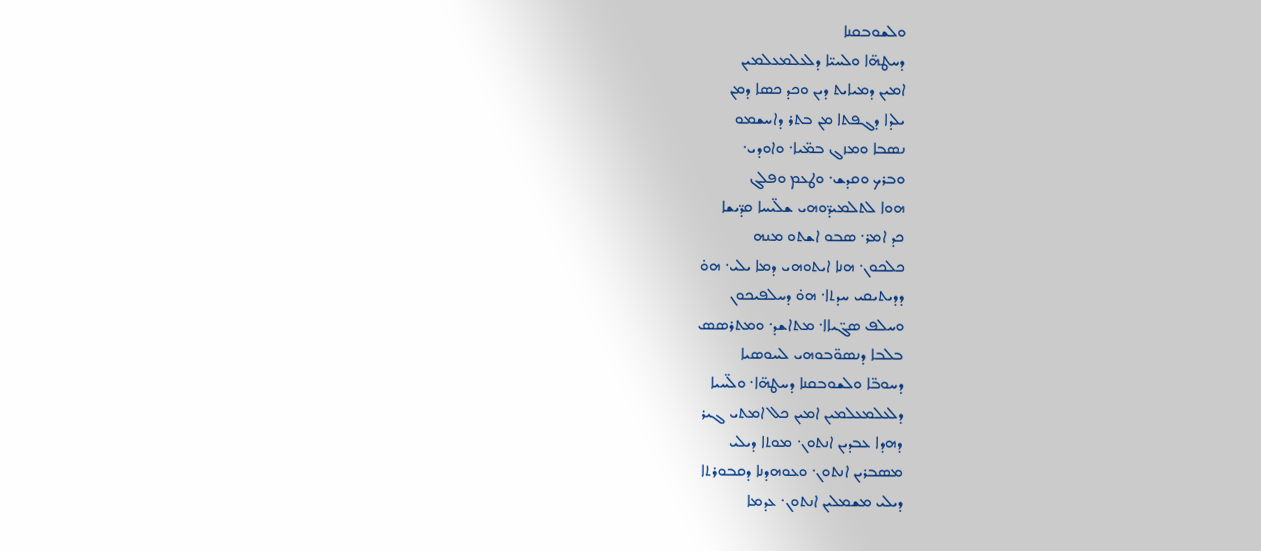ܘܠܫܘܒܩܢܐ
ܕܚܛܗ̈ܐ ܘܠܚܝ̈ܐ ܕܠܥܠܡܥܠܡܝܢ
ܐܡܝܢ ܕܡܝܐܝܬ ܕܝܢ ܘܟܕ ܟܣܐ ܕܡܢ
ܝܠܕܐ ܕܓܦܬܐ ܡܢ ܒܬܪ ܕܐܚܫܡܘ
ܢܣܒܐ ܘܡܙܓ ܒܡ̈ܝܐ܁ ܘܐܘܕܝ܁
ܘܒܪܟ ܘܩܕܫ܁ ܘܛܥܡ ܘܦܠܓ
ܗܘܐ ܠܬܠܡܝܕ̈ܘܗܝ ܫܠ̈ܝܚܐ ܩܕ̈ܝܫܐ
ܟܕ ܐܡܪ܁ ܣܒܘ ܐܫܬܘ ܡܢܗ
ܟܠܟܘܢ܁ ܗܢܐ ܐܝܬܘܗܝ ܕܡܐ ܝܠܝ܁ ܗܘ̇
ܕܕܝܬܝܩܝ ܚܕܬܐ܁ ܗܘ̇ ܕܚܠܦܝܟܘܢ
ܘܚܠܦ ܣܓ̈ܝܐܐ܁ ܡܬܐܫܕ܁ ܘܡܬܪܣܣ
ܒܠܒܐ ܕܢܣܘ̈ܒܘܗܝ ܠܚܘܣܝܐ
ܕܚܘܒ̈ܐ ܘܠܫܘܒܩܢܐ ܕܚܛܗ̈ܐ܁ ܘܠ̈ܚܝܐ
ܕܠܥܠܡܥܠܡܝܢ ܐܡܝܢ ܟܠ ܐܡܬܝ ܓܝܪ
ܕܗܕܐ ܥܒܕܝܢ ܐܢܬܘܢ܁ ܡܘܬܐ ܕܝܠܝ
ܡܣܒܪܝܢ ܐܢܬܘܢ܁ ܘܥܘܗܕܢܐ ܕܩܒܘܪܬܐ
ܕܝܠܝ ܡܫܡܠܝܢ ܐܢܬܘܢ܁ ܥܕܡܐ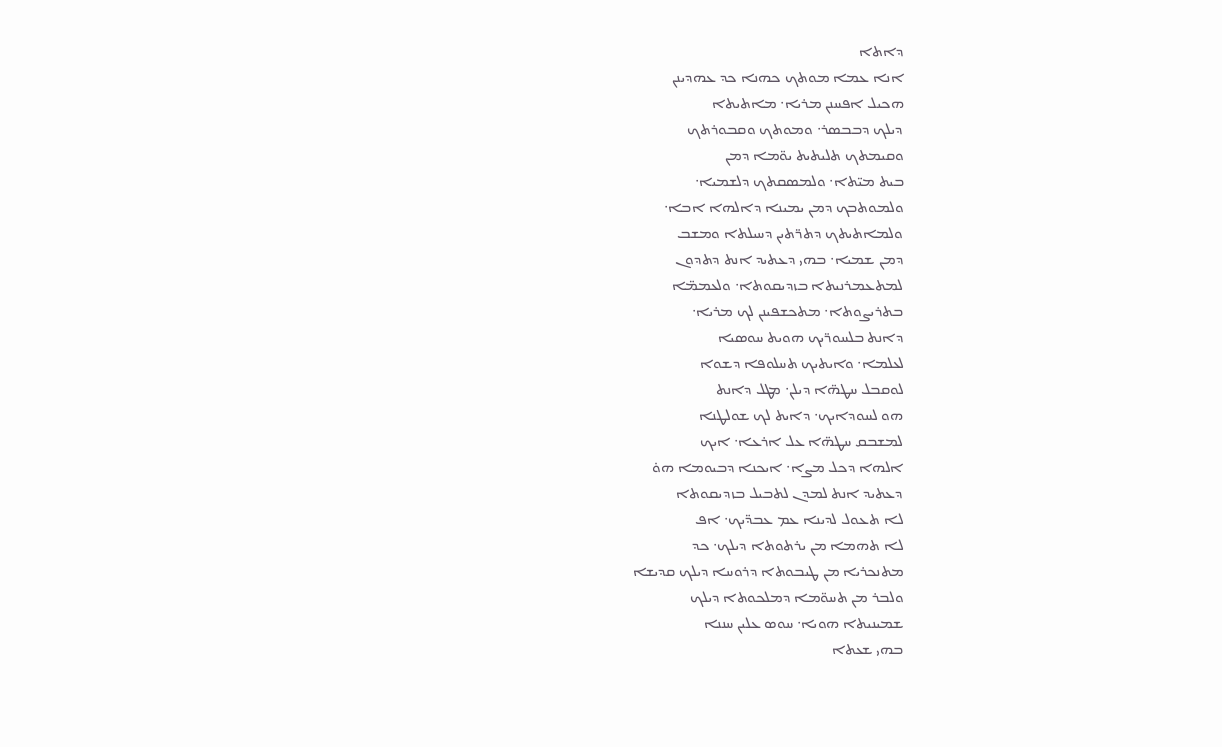ܕܐܬܐ
ܐܢܐ ܥܡܐ ܡܘܬܟ ܟܗܢܐ ܟܕ ܥܗܕܝܢܢ
ܗܟܝܠ ܐܦܚܢܢ ܡܪܝܐ܁ ܡܐܬܝܬܐ
ܕܝܠܟ ܕܒܒܣܪ܁ ܘܡܘܬܟ ܘܩܒܘܪܬܟ
ܘܩܝܡܬܟ ܬܠܝܬܝܬ ܝܘ̈ܡܐ ܕܡܢ
ܒܝܬ ܡܝ̈ܬܐ܁ ܘܠܡܣܩܬܟ ܕܠܫܡܝܐ܁
ܘܠܡܘܬܒܟ ܕܡܢ ܝܡܝܢܐ ܕܐܠܗܐ ܐܒܐ܁
ܘܠܡܐܬܝܬܟ ܕܬܪ̈ܬܝܢ ܕܚܝܠܬܐ ܘܡܫܒ
ܕܡܢ ܫܡܝܐ܁ ܒܗܝ ܕܥܬܝܕ ܐܢܬ ܕܬܕܘܢ
ܠܡܬܥܡܪܢܝܬܐ ܒܙܕܝܩܘܬܐ܁ ܘܠܥܡܡ̈ܐ
ܒܬܪܝܨܘܬܐ܁ ܡܬܟܫܦܝܢܢ ܠܟ ܡܪܝܐ܁
ܕܐܢܬ ܒܠܚܘܪ̈ܝܟ ܗܘܝܬ ܚܘܣܝܐ
ܠܥܠܡܐ܁ ܘܐܝܬܝܟ ܬܚܠܘܦܐ ܕܫܘܐ
ܠܘܩܒܠ ܚܛܗ̈ܐ ܕܝܠܢ܁ ܡܛܠ ܕܐܢܬ
ܗܘ ܠܚܘܕܐܝܟ܁ ܕܐܝܬ ܠܟ ܫܘܠܛܢܐ
ܠܡܫܒܩ ܚܛܗ̈ܐ ܥܠ ܐܪܥܐ܁ ܐܝܟ
ܐܠܗܐ ܕܟܠ ܡܨܐ܁ ܐܝܟܢܐ ܕܒܝܘܡܐ ܗܘ̇
ܕܥܬܝܕ ܐܢܬ ܠܡܕܢ ܠܬܒܝܠ ܒܙܕܝܩܘܬܐ
ܠܐ ܬܥܘܠ ܠܕܝܢܐ ܥܡ ܥܒܕ̈ܝܟ܁ ܐܦ
ܠܐ ܬܗܡܐ ܡܢ ܝܪܬܘܬܐ ܕܝܠܟ܁ ܟܕ
ܡܬܢܟܪܝܐ ܡܢ ܛܝܒܘܬܐ ܕܪܘܚܐ ܕܝܠܟ ܩܕܝܫܐ
ܘܠܒܪ ܡܢ ܬܚܘ̈ܡܐ ܕܡܠܟܘܬܐ ܕܝܠܟ
ܫܡܝܢܝܬܐ ܗܘܝܐ܁ ܚܘܣ ܥܠܝܢ ܚܢܢܐ
ܒܗܝ ܫܥܬܐ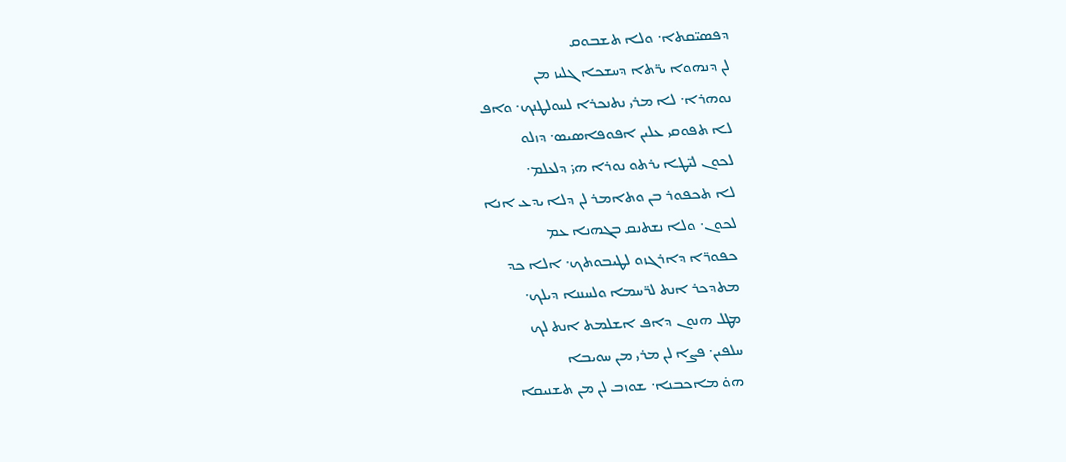ܕܦܣܝ̈ܩܬܐ܁ ܘܠܐ ܬܫܒܘܩ
ܠܢ ܕܢܗܘܐ ܝܪ̈ܬܐ ܕܚܫܟܐ ܓܠܝܙ ܡܢ
ܢܘܗܪܐ܁ ܠܐ ܡܪܝ ܢܬܢܟܪܐ ܠܚܘܠܛܢܟ܁ ܘܐܦ
ܠܐ ܬܦܘܩܝ ܥܠܝܢ ܐܦܘܦܐܣܝܣ܁ ܕܙܠܘ
ܠܟܘܢ ܠܝ̈ܛܐ ܝܪܬܘ ܢܘܪܐ ܗܝ̇ ܕܠܥܠܡ܁
ܠܐ ܬܟܦܘܪ ܒܢ ܘܬܐܡܪ ܠܢ ܕܠܐ ܝܕܥ ܐܢܐ
ܠܟܘܢ܁ ܘܠܐ ܢܫܬܢܩ ܒܓܗܢܐ ܥܡ
ܟܦܘܪ̈ܐ ܕܐܪܓܙܘ ܠܛܝܒܘܬܟ܁ ܐܠܐ ܟܕ
ܡܬܕܟܪ ܐܢܬ ܠܪ̈ܚܡܐ ܘܠܚܢܢܐ ܕܝܠܟ܁
ܡܛܠ ܗܢܘܢ ܕܐܦ ܐܫܠܡܬ ܐܢܬ ܠܟ
ܚܠܦܝܢ܁ ܦܨܐ ܠܢ ܡܪܝ ܡܢ ܚܘܝܒܐ
ܗܘ̇ ܡܐܟܒܢܐ܁ ܫܘܙܒ ܠܢ ܡܢ ܬܫܢܝܩܐ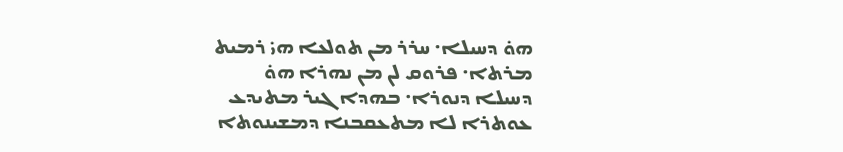ܗܘ̇ ܕܚܝܠܐ܁ ܚܪܪ ܡܢ ܬܘܠܥܐ ܗܝ̇ ܪܡܝܬ
ܡܪܬܐ܁ ܦܪܘܩ ܠܢ ܡܢ ܢܗܪܐ ܗܘ̇
ܕܚܝܠܐ ܕܢܘܪܐ܁ ܒܗܕܐ ܓܝܪ ܡܬܝܕܥ
ܥܘܬܪܐ ܠܐ ܡܬܥܩܒܢܐ ܕܡܫܝܢܘܬܐ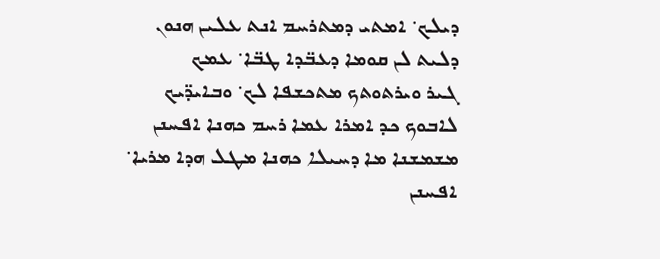ܕܝܠܟ܁ ܐܡܬܝ ܕܡܬܪܚܡ ܐܢܬ ܥܠܝܢ ܗܢܘܢ
ܕܠܝܬ ܠܢ ܩܘܡܐ ܕܥܒ̈ܕܐ ܛܒ̈ܐ܁ ܥܡܟ
ܓܝܪ ܘܝܪܬܘܬܟ ܡܬܟܫܦܐ ܠܟ܁ ܘܒܐܝܕ̈ܝܟ
ܠܐܒܘܟ ܟܕ ܐܡܪܐ ܥܡܐ ܪܚܡ ܟܗܢܐ ܐܦܚܢܢ
ܡܫܡܫܢܐ ܡܐ ܕܚܝܠܐ ܟܗܢܐ ܡܛܠ ܗܕܐ ܡܪܝܐ܁
ܐܦܚܢܢ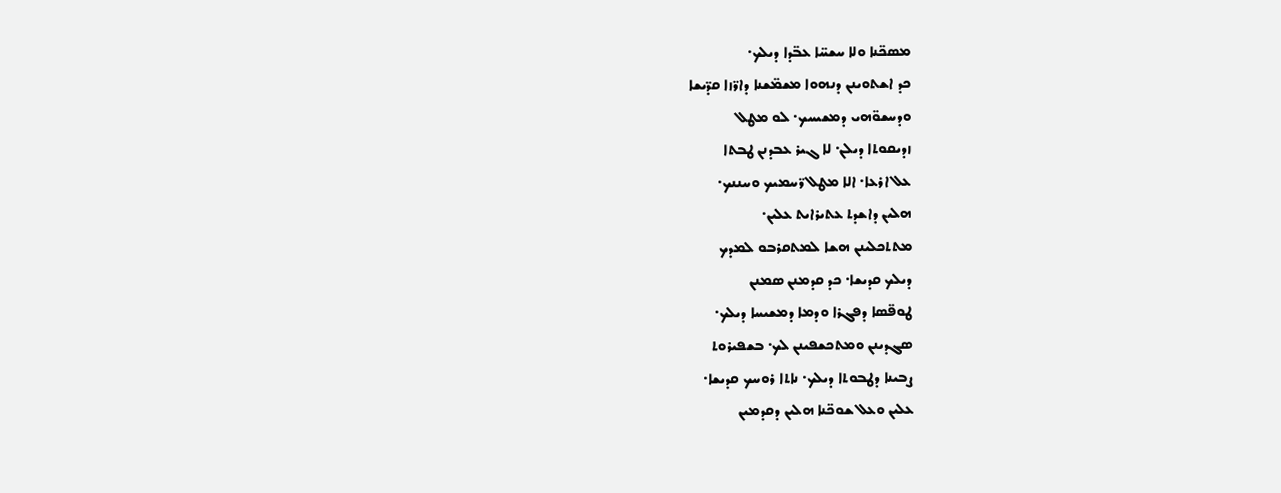ܡܣܟ̈ܢܐ ܘܠܐ ܚܫܚ̈ܐ ܥܒ̈ܕܐ ܕܝܠܟ܁
ܟܕ ܐܫܬܘܝܢܢ ܕܢܗܘܐ ܡܫܡ̈ܫܢܐ ܕܐܪ̈ܙܐ ܩܕ̈ܝܫܐ
ܘܕܚܫܘ̈ܗܝ ܕܡܫܝܚܟ܁ ܠܘ ܡܛܠ
ܙܕܝܩܘܬܐ ܕܝܠܢ܁ ܠܐ ܓܝܪ ܥܒܕܢܢ ܛܒܬܐ
ܥܠ ܐܪܥܐ܁ ܐܠܐ ܡܛܠ ܪ̈ܚܡܝܟ ܘܚܢܢܟ܁
ܗܠܝܢ ܕܐܫܕܬ ܥܬܝܪܐܝܬ ܥܠܝܢ܁
ܡܬܬܟܠܝܢܢ ܗܫܐ ܠܡܬܩܪܒܘ ܠܡܕܟ
ܕܝܠܟ ܩܕܝܫܐ܁ ܟܕ ܩܕܡܢܢ ܣܡܢܢ
ܛܘܦ̈ܣܐ ܕܦܓܪܐ ܘܕܡܐ ܕܡܫܝܚܐ ܕܝܠܟ܁
ܣܓܕܝܢܢ ܘܡܬܟܫܦܝܢܢ ܠܟ܁ ܒܫܦܝܪܘܬ
ܨܒܝܢܐ ܕܛܒܘܬܐ ܕܝܠܟ܁ ܢܐܬܐ ܪܘܚܟ ܩܕܝܫܐ܁
ܥܠܝܢ ܘܥܠ ܫܘܟ̈ܢܐ ܗܠܝܢ ܕܩܕܡܝܢ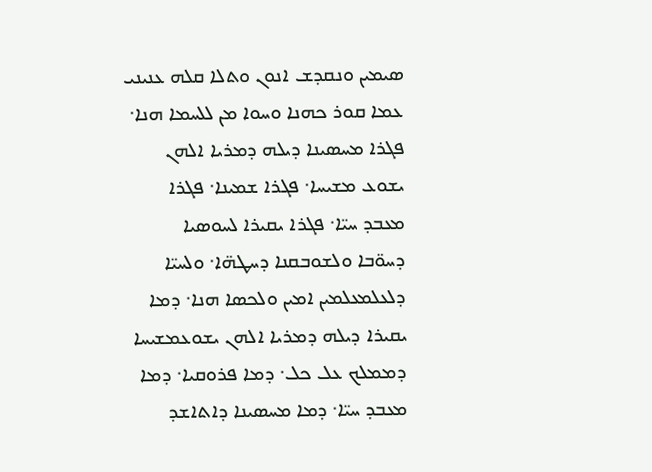ܣܝܡܝܢ ܘܢܩܕܫ ܐܢܘܢ ܘܬܠܐ ܩܠܗ ܥܢܝܢܝ
ܥܡܐ ܩܘܪ ܟܗܢܐ ܘܚܘܐ ܡܢ ܠܠܚܡܐ ܗܢܐ܁
ܦܓܪܐ ܡܚܣܝܢܐ ܕܝܠܗ ܕܡܪܝܐ ܐܠܗܢ
ܝܫܘܥ ܡܫܝܚܐ܁ ܦܓܪܐ ܫܡܝܢܐ܁ ܦܓܪܐ
ܡܥܒܕ ܚܝ̈ܐ܁ ܦܓܪܐ ܝܩܝܪܐ ܠܚܘܣܝܐ
ܕܚܘ̈ܒܐ ܘܠܫܘܒܩܢܐ ܕܚܛܗ̈ܐ܁ ܘܠܚܝ̈ܐ
ܕܠܥܠܡܥܠܡܝܢ ܐܡܝܢ ܘܠܟܣܐ ܗܢܐ܁ ܕܡܐ
ܝܩܝܪܐ ܕܝܠܗ ܕܡܪܝܐ ܐܠܗܢ ܝܫܘܥܡܫܝܚܐ
ܕܡܡܠܟ ܥܠ ܟܠ܁ ܕܡܐ ܦܪܘܩܝܐ܁ ܕܡܐ
ܡܥܒܕ ܚܝ̈ܐ܁ ܕܡܐ ܡܚܣܝܢܐ ܕܐܬܐܫܕ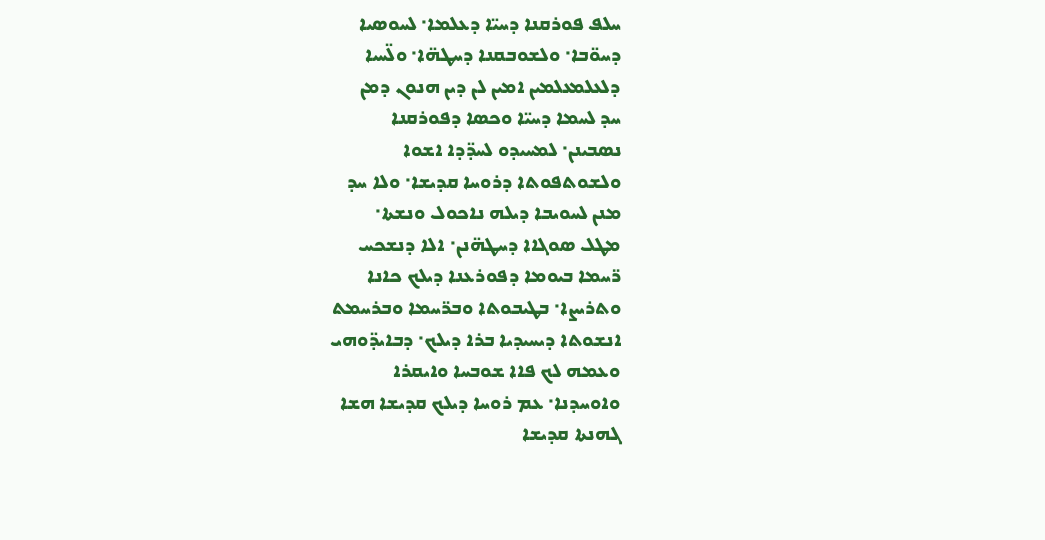ܚܠܦ ܦܘܪܩܢܐ ܕܚܝ̈ܐ ܕܥܠܡܐ܁ ܠܚܘܣܝܐ
ܕܚܘ̈ܒܐ܁ ܘܠܫܘܒܩܢܐ ܕܚܛܗ̈ܐ܁ ܘܠ̈ܚܝܐ
ܕܠܥܠܡܥܠܡܝܢ ܐܡܝܢ ܠܢ ܕܝܢ ܗܢܘܢ ܕܡܢ
ܚܕ ܠܚܡܐ ܕܚܝ̈ܐ ܘܟܣܐ ܕܦܘܪܩܢܐ
ܢܣܒܝܢܢ܁ ܠܡܚܝܕܘ ܠܚܕ̈ܕܐ ܐܫܘܐ
ܘܠܫܘܬܦܘܬܐ ܕܪܘܚܐ ܩܕܝܫܐ܁ ܘܠܐ ܚܕ
ܡܢܢ ܠܚܘܝܒܐ ܕܝܠܗ ܢܐܟܘܠ ܘܢܫܬܐ܁
ܡܛܠ ܣܘܓܐܐ ܕܚܛܗ̈ܢܢ܁ ܐܠܐ ܕܢܫܟܚ
ܪ̈ܚܡܐ ܒܝܘܡܐ ܕܦܘܪܥܢܐ ܕܝܠܟ ܟܐܢܐ
ܘܬܪܝܨܐ܁ ܒܛܝܒܘܬܐ ܘܒܪ̈ܚܡܐ ܘܒܪܚܡܬ
ܐܢܫܘܬܐ ܕܝܚܝܕܝܐ ܒܪܐ ܕܝܠܟ܁ ܕܒܐܝܕ̈ܘܗܝ
ܘܥܡܗ ܠܟ ܦܐܐ ܫܘܒܚܐ ܘܐܝܩܪܐ
ܘܐܘܚܕܢܐ܁ ܥܡ ܪܘܚܐ ܕܝܠܟ ܩܕܝܫܐ ܗܫܐ
ܓܗܢܬܐ ܩܕܝܫܐ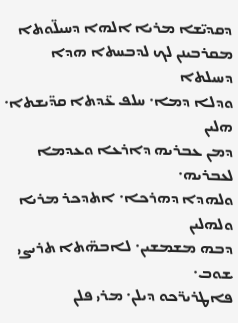ܕܩܕܝ̈ܫܐ ܡܪܝܐ ܐܠܗܐ ܕܚܝܠ̈ܘܬܐ
ܡܩܪܒܝܢܢ ܠܟ ܠܕܒܚܬܐ ܗܕܐ ܕܚܝܠܬܐ
ܘܕܠܐ ܕܡܐ܁ ܚܠܦ ܥ̈ܕܬܐ ܩܕ̈ܝܫܬܐ܁ ܗܠܝܢ
ܕܡܢ ܥܒܪܝܗ ܕܐܪܥܐ ܘܥܕܡܐ ܠܥܒܪܝܗ܁
ܘܠܗܕܐ ܕܗܪܟܐ܁ ܐܬܕܟܪ ܡܪܝܐ ܘܠܗܠܝܢ
ܕܒܗ ܡܫܡܫܝܢ܁ ܠܐܒܗ̈ܬܐ ܬܪܝܨܝ ܫܘܒ܁
ܦܐܛܪܝܪ̈ܟܘ ܕܝܠܢ܁ ܡܪܝ ܦܠܢ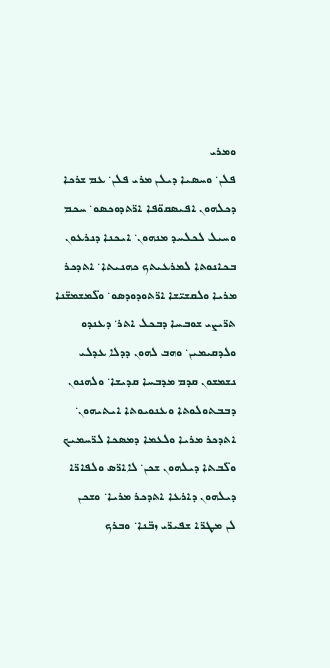ܘܡܪܝ
ܦܠܢ܁ ܘܚܣܝܐ ܕܝܠܢ ܡܪܝ ܦܠܢ܁ ܥܡ ܫܪܟܐ
ܕܟܠܗܘܢ ܐܦܝܣܩܘ̈ܦܐ ܐܪ̈ܬܕܘܟܣܘ܁ ܚܟܡ
ܘܚܝܠ ܠܟܠܚܕ ܡܢܗܘܢ܁ ܐܝܟܢܐ ܕܢܪܥܘܢ
ܒܟܐܢܘܬܐ ܠܡܪܥܝܬܟ ܟܗܢܝܬܐ܁ ܐܬܕܟܪ
ܡܪܝܐ ܘܠܩܫܝ̈ܫܐ ܐܪ̈ܬܘܕܘܕܣܘ܁ ܘܠ̈ܡܫܡܫ̈ܢܐ
ܬܪ̈ܝܨܝ ܫܘܒܚܐ ܕܒܟܠ ܐܬܪ܁ ܕܥܢܕܘ
ܘܠܕܩܝܡܝܢ܁ ܘܗܒ ܠܗܘܢ ܕܕܠܐ ܥܕܠܝ
ܢܫܡܫܘܢ ܩܕܡ ܡܕܒܚܐ ܩܕܝܫܐ܁ ܘܠܗܢܘܢ
ܕܒܒܬܘܠܘܬܐ ܘܥܢܘܝܘܬܐ ܐܝܬܝܗܘܢ܁
ܐܬܕܟܪ ܡܪܝܐ ܘܠܥܡܐ ܕܡܣܟܐ ܠܪ̈ܚܡܝܟ
ܘܠ̈ܒܬܐ ܕܝܠܗܘܢ ܫܟܢ܁ ܠܐܐܪ̈ܣ ܘܠܦܐܪ̈ܐ
ܕܝܠܗܘܢ ܕܐܪܥܐ ܐܬܕܟܪ ܡܪܝܐ܁ ܘܫܟܢ
ܠܢ ܡܛܪ̈ܐ ܫܦܝܪ̈ܝ ܙܒ̈ܢܐ܁ ܘܒܪܟ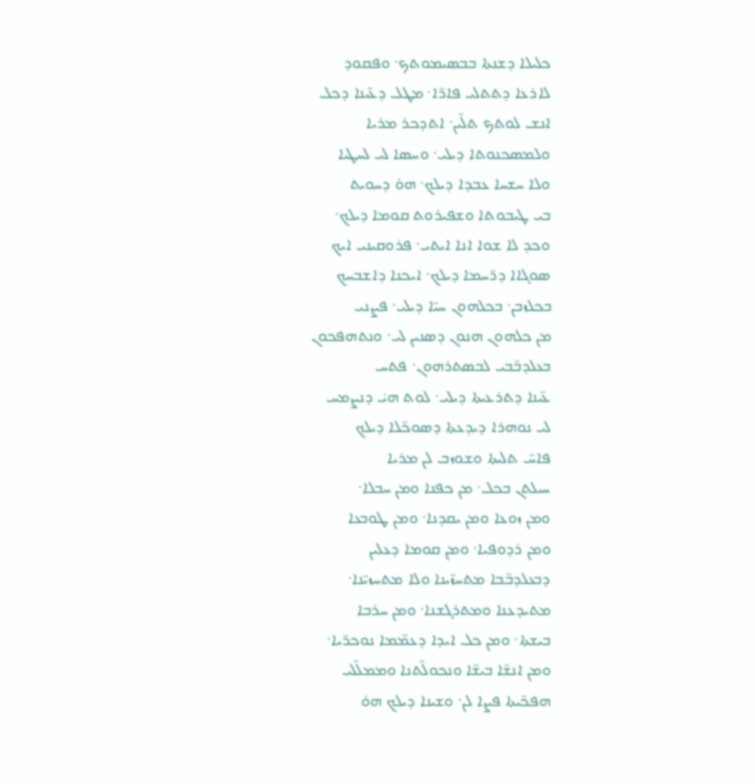ܟܠܝܠܐ ܕܫܢܬܐ ܒܒܣܝܡܘܬܟ܁ ܘܦܩܘܕ
ܠܐܪܥܐ ܕܬܬܠܝ ܦܐܪ̈ܐ܁ ܡܛܠ ܕܥ̈ܝܢܐ ܕܟܠ
ܐܢܫ ܠܘܬܟ ܬܠ̈ܝܢ܁ ܐܬܕܟܪ ܡܪܝܐ
ܘܠܡܣܟܢܘܬܐ ܕܝܠܝ܁ ܘܚܣܐ ܠܝ ܠܚܛܝܐ
ܘܠܐ ܚܫܚܐ ܥܒܕܐ ܕܝܠܟ܁ ܗܘ̇ ܕܚܘܝܬ
ܒܝ ܛܝܒܘܬܐ ܘܫܦܝܪܘܬ ܩܘܡܐ ܕܝܠܟ܁
ܘܟܕ ܠܐ ܫܘܐ ܐܢܐ ܐܝܬܝ܁ ܦܪܘܩܝܢܝ ܐܝܟ
ܣܘܓܐܐ ܕܪ̈ܚܡܐ ܕܝܠܟ܁ ܐܝܟܢܐ ܕܐܫܒܚܟ
ܒܟܠܙܒܢ܁ ܒܟܠܗܘܢ ܚܝ̈ܐ ܕܝܠܝ܁ ܦܨܢܝ
ܡܢ ܟܠܗܘܢ ܗܢܘܢ ܕܣܢܝܢ ܠܝ܁ ܘܢܬܗܦܟܘܢ
ܒܥܠܕܒ̈ܒܝ ܠܒܣܬܪܗܘܢ܁ ܦܬܚ
ܥ̈ܝܢܐ ܕܬܪܥܝܬܐ ܕܝܠܝ܁ ܠܘܬ ܗܝ̇ ܕܢܨܡܚ
ܠܝ ܢܘܗܪܐ ܕܝܕܥܬܐ ܕܣܘܟ̈ܠܐ ܕܝܠܟ
ܦܐܚ̈ ܬܠܝܬܐ ܘܫܘܙܒ ܠܢ ܡܪܝܐ
ܚܝܠܬܢ ܒܟܠ܁ ܡܢ ܟܦܢܐ ܘܡܢ ܚܒܠܐ܁
ܘܡܢ ܙܘܥܐ ܘܡܢ ܝܩܕܢܐ܁ ܘܡܢ ܛܘܒܥܐ
ܘܡܢ ܪܕܘܦܝܐ܁ ܘܡܢ ܩܘܡܐ ܕܥܠܝܢ
ܕܒܥܠܕܒ̈ܒܐ ܡܬܚܙ̈ܝܢܐ ܘܠܐ ܡܬܚܙܝ̈ܢܐ܁
ܡܬܝܕܥܢܐ ܘܡܬܪܓܫܢܐ܁ ܘܡܢ ܚܪܒܐ
ܒܝܫܬܐ܁ ܘܡܢ ܟܠ ܐܝܕܐ ܕܥܡ̈ܡܐ ܢܘܟܪ̈ܝܐ܁
ܘܡܢ ܐܢܫ̈ܐ ܒܝܫ̈ܐ ܘܢܟܘܠ̈ܬܢܐ ܘܡܡܠ̈ܠܝ
ܗܦܟ̈ܝܬܐ ܦܨܐ ܠܢ܁ ܘܫܝܢܐ ܕܝܠܟ ܗܘ̇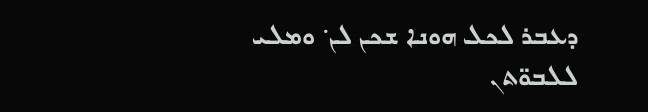ܕܥܒܪ ܠܟܠ ܗܘܢܐ ܫܟܢ ܠܢ܁ ܘܡܠܝ
ܠܠܒܘ̈ܬܢ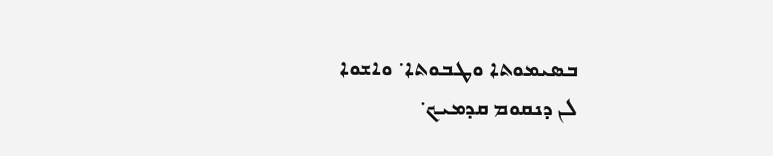ܒܣܝܡܘܬܐ ܘܛܒܘܬܐ܁ ܘܐܫܘܐ
ܠܢ ܕܢܩܘܡ ܩܕܡܝܟ܁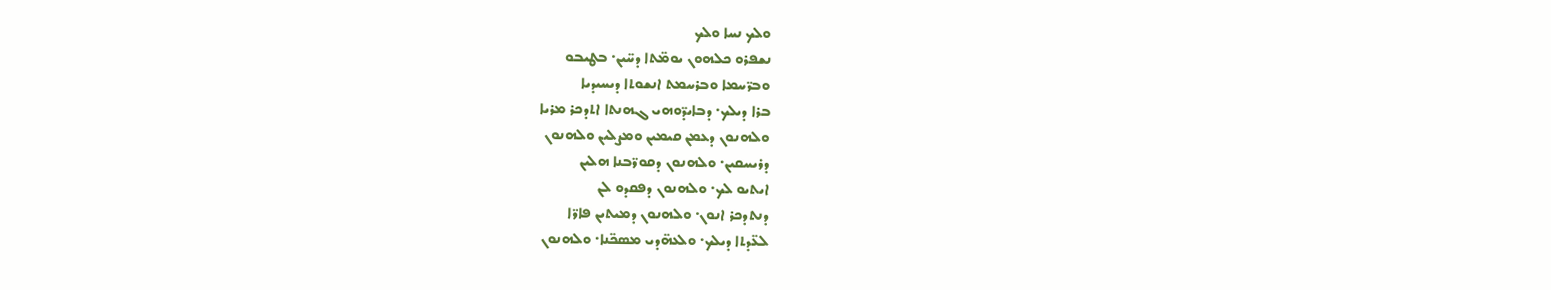ܘܠܟ ܢܚܐ ܘܠܟ
ܢܫܦܪܘ ܟܠܗܘܢ ܝܘܡ̈ܬܐ ܕܚ̈ܝܢ܁ ܒܛܝܒܘ
ܘܒܪ̈ܚܡܐ ܘܒܪܚܡܬ ܐܢܫܘܬܐ ܕܝܚܝܕܝܐ
ܒܪܐ ܕܝܠܟ܁ ܕܒܐܝܕ̈ܘܗܝ ܓܗܢܬܐ ܐܬܕܟܪ ܡܪܝܐ
ܘܠܗܢܘܢ ܕܥܡܢ ܩܝܡܝܢ ܘܡܨܠܝܢ ܘܠܗܢܘܢ
ܕܪܝܚܩܝܢ܁ ܘܠܗܢܘܢ ܕܩܘܪ̈ܒܢܐ ܗܠܝܢ
ܐܝܬܝܘ ܠܟ܁ ܘܠܗܢܘܢ ܕܦܩܕܘ ܠܢ
ܕܢܬܕܟܪ ܐܢܘܢ܁ ܘܠܗܢܘܢ ܕܡܝܬܝܢ ܦܐܪ̈ܐ
ܠܥ̈ܕܬܐ ܕܝܠܟ܁ ܘܠܥܗ̈ܕܝ ܡܣܟ̈ܢܐ܁ ܘܠܗܢܘܢ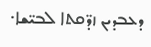ܕܥܒܕܝܢ ܙܕ̈ܩܬܐ ܠܒܝ̈ܫܐ܁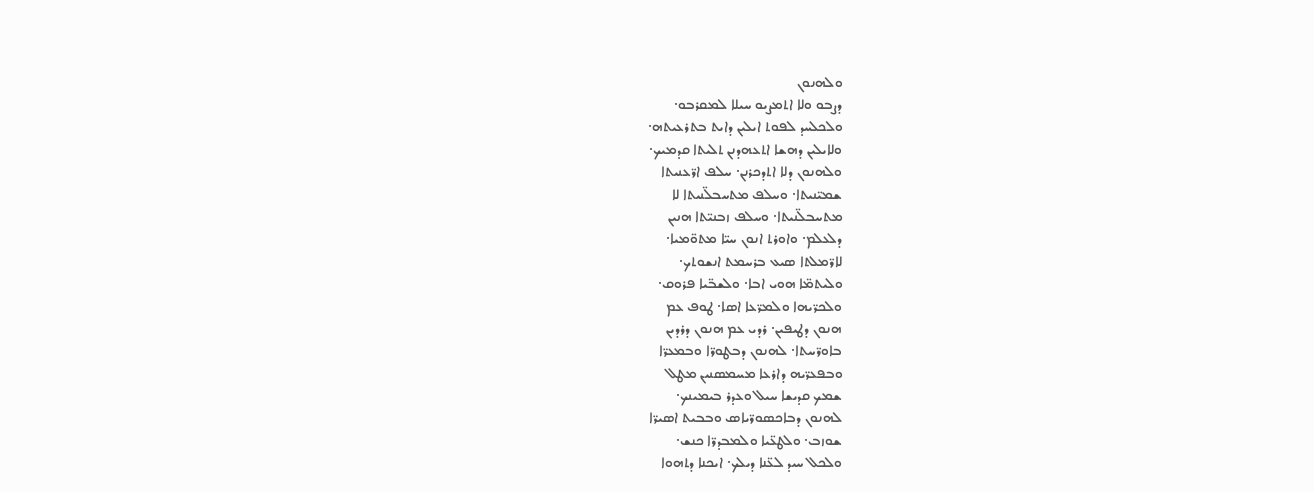ܘܠܗܢܘܢ
ܕܨܒܘ ܘܠܐ ܐܬܡܨܝܘ ܚܝܠܐ ܠܡܩܪܒܘ܁
ܘܠܟܠܚܕ ܠܦܘܬ ܐܝܠܝܢ ܕܐܝܬ ܒܬܪܥܝܬܗ܁
ܘܠܐܝܠܝܢ ܕܗܫܐ ܐܬܥܗܕܢܢ ܬܠܝܬܐ ܩܕܡܝܟ܁
ܘܠܗܢܘܢ ܕܠܐ ܐܬܕܟܪܢܢ܁ ܚܠܦ ܐܪ̈ܥܢܝܬܐ
ܫܡܝ̈ܢܝܬܐ܁ ܘܚܠܦ ܡܬܚܒܠ̈ܢܝܬܐ ܠܐ
ܡܬܚܒܠ̈ܢܝܬܐ܁ ܘܚܠܦ ܙܒܢܝ̈ܬܐ ܗܢܝܢ
ܕܠܥܠܡ܁ ܘܐܘܪܬ ܐܢܘܢ ܚܝ̈ܐ ܡܬܘ̈ܡܝܐ܁
ܠܐܪ̈ܡܠܬܐ ܣܝܥ ܒܪܚܡܬ ܐܢܫܘܬܟ܁
ܘܠܝܬܡ̈ܐ ܗܘܝ ܐܒܐ܁ ܘܠܫܒ̈ܝܐ ܦܪܘܩ܁
ܘܠܟܪ̈ܝܗܐ ܘܠܡܪ̈ܥܐ ܐܣܐ܁ ܛܘܦ ܥܡ
ܗܢܘܢ ܕܛܝܦܝܢ܁ ܪܕܝ ܥܡ ܗܢܘܢ ܕܪܕܝܢ
ܒܐܘܪ̈ܚܬܐ܁ ܠܗܢܘܢ ܕܒܛܘܪ̈ܐ ܘܒܡܥܪ̈ܐ
ܘܒܦܥܪ̈ܝܗ ܕܐܪܥܐ ܡܚܡܣܢܝܢ ܡܛܠ
ܫܡܟ ܩܕܝܫܐ ܚܝܠ ܘܥܕܪ ܒܝܡܝܢܟ܁
ܠܗܢܘܢ ܕܒܐܟܣܘܪ̈ܝܐܣ ܘܒܒܝܬ ܐܣܝܪ̈ܐ
ܫܘܙܒ܁ ܘܠܛܥ̈ܝܐ ܘܠܡܒܕܪ̈ܐ ܟܢܫ܁
ܘܠܟܠ ܚܝܕ ܠܥ̈ܢܐ ܕܝܠܟ܁ ܐܝܟܢܐ ܕܬܗܘܐ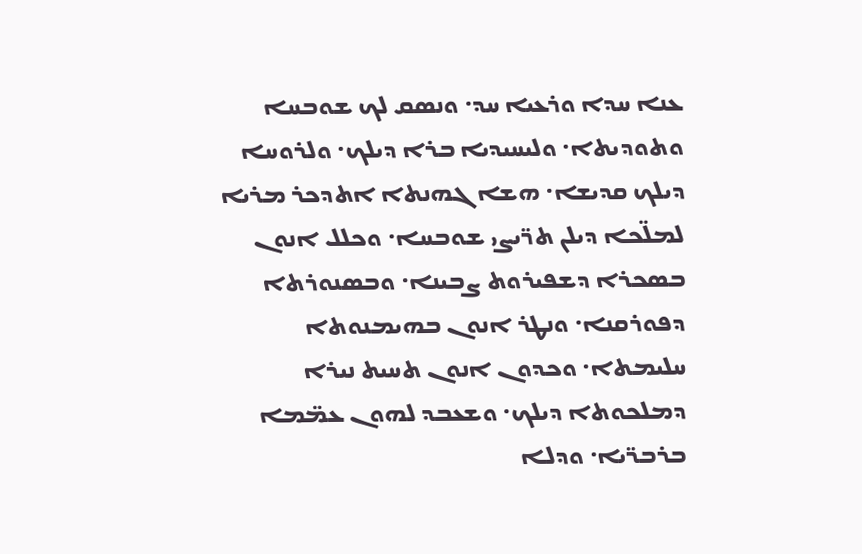ܥܢܐ ܚܕܐ ܘܪܥܝܐ ܚܕ܁ ܘܢܣܩ ܠܟ ܫܘܒܚܐ
ܘܬܘܕܝܬܐ܁ ܘܠܝܚܝܕܝܐ ܒܪܐ ܕܝܠܟ܁ ܘܠܪܘܚܐ
ܕܝܠܟ ܩܕܝܫܐ܁ ܗܫܐ ܓܗܢܬܐ ܐܬܕܟܪ ܡܪܝܐ
ܠܡܠ̈ܟܐ ܕܝܠܢ ܬܪ̈ܝܨܝ ܫܘܒܚܐ܁ ܘܟܠܠ ܐܢܘܢ
ܒܣܟܪܐ ܕܫܦܝܪܘܬ ܨܒܝܢܐ܁ ܘܒܣܢܘܪܬܐ
ܕܦܘܪܩܢܐ܁ ܘܢܛܪ ܐܢܘܢ ܒܗܝܡܢܘܬܐ
ܚܠܝܡܬܐ܁ ܘܟܕܘܢ ܐܢܘܢ ܬܚܝܬ ܢܝܪܐ
ܕܡܠܟܘܬܐ ܕܝܠܟ܁ ܘܫܥܒܕ ܠܗܘܢ ܥܡ̈ܡܐ
ܒܪܒܪ̈ܝܐ܁ ܘܕܠܐ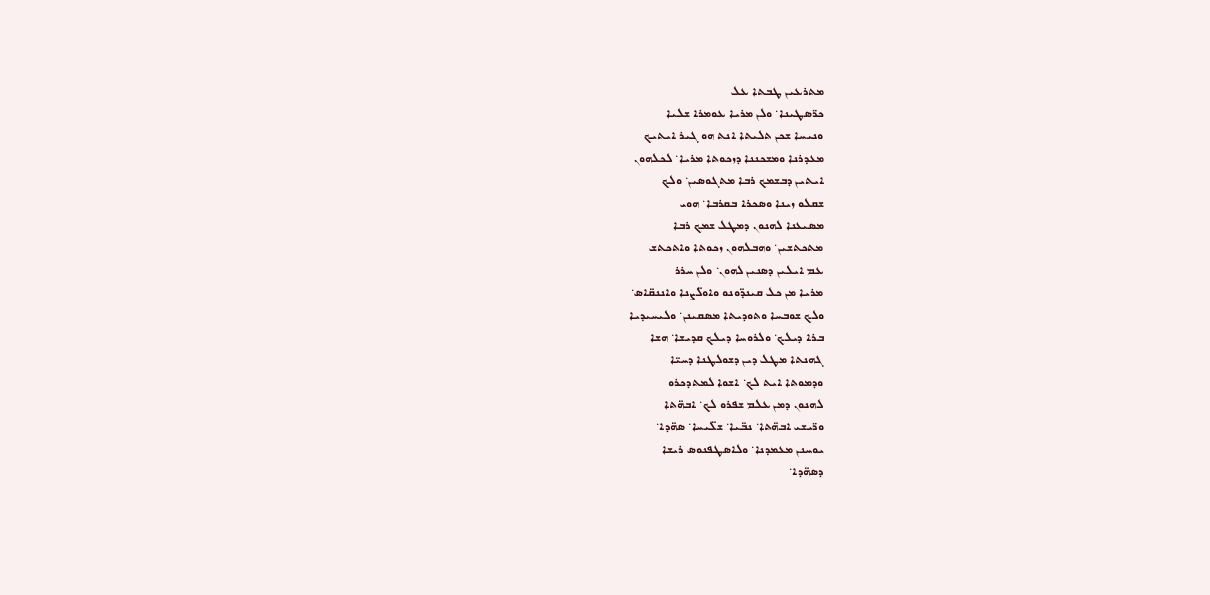ܡܬܪܥܝܢ ܛܒܬܐ ܥܠ
ܟܪ̈ܣܛܝܢܐ܁ ܘܠܢ ܡܪܝܐ ܥܘܡܪܐ ܫܠܝܐ
ܘܢܝܚܐ ܫܟܢ ܬܠܝܬܐ ܐܢܬ ܗܘ ܓܝܪ ܐܝܬܝܟ
ܡܥܕܪܢܐ ܘܡܫܟܢܢܐ ܕܙܟܘܬܐ ܡܪܝܐ܁ ܠܟܠܗܘܢ
ܐܝܬܝܢ ܕܒܫܡܟ ܪܒܐ ܡܬܓܘܣܝܢ܁ ܘܠܟ
ܫܩܠܘ ܙܝܢܐ ܘܣܟܪܐ ܒܩܪܒܐ܁ ܗܘܝ
ܡܣܝܥܢܐ ܠܗܢܘܢ ܕܡܛܠ ܫܡܟ ܪܒܐ
ܡܬܟܬܫܝܢ܁ ܘܗܒܠܗܘܢ ܙܟܘܬܐ ܘܐܬܟܬܫ
ܥܡ ܐܝܠܝܢ ܕܣܢܝܢ ܠܗܘܢ܁ ܘܠܢ ܚܪܪ
ܡܪܝܐ ܡܢ ܟܠ ܩܝܢܕ̈ܘܢܘ ܘܐܘܠ̈ܨܢܐ ܘܐܢܢܩ̈ܐܣ܁
ܘܠܟ ܫܘܒܚܐ ܘܬܘܕܝܬܐ ܡܣܩܝܢܢ܁ ܘܠܝܚܝܕܝܐ
ܒܪܐ ܕܝܠܟ܁ ܘܠܪܘܚܐ ܕܝܠܟ ܩܕܝܫܐ܁ ܗܫܐ
ܓܗܢܬܐ ܡܛܠ ܕܝܢ ܕܫܘܠܛܢܐ ܕܚܝ̈ܐ
ܘܕܡܘܬܐ ܐܝܬ ܠܟ܁ ܐܫܘܐ ܠܡܬܕܟܪܘ
ܠܗܢܘܢ ܕܡܢ ܥܠܡ ܫܦܪܘ ܠܟ܁ ܐܒܗ̈ܬܐ
ܘܪ̈ܝܫܝ ܐܒܗ̈ܬܐ܁ ܢܒ̈ܝܐ܁ ܫܠ̈ܝܚܐ܁ ܣܗ̈ܕܐ܁
ܝܘܚܢܢ ܡܥܡܕܢܐ܁ ܘܠܐܣܛܦܢܘܣ ܪܝܫܐ
ܕܣܗ̈ܕܐ܁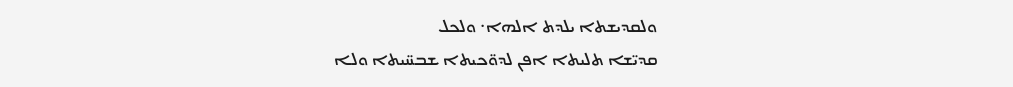ܘܠܩܕܝܫܬܐ ܝܠܕܬ ܐܠܗܐ܁ ܘܠܟܠ
ܩܕܝ̈ܫܐ ܬܠܝܬܐ ܐܦܢ ܠܕܘ̈ܟܝܬܐ ܫܒܚ̈ܝܬܐ ܘܠܐ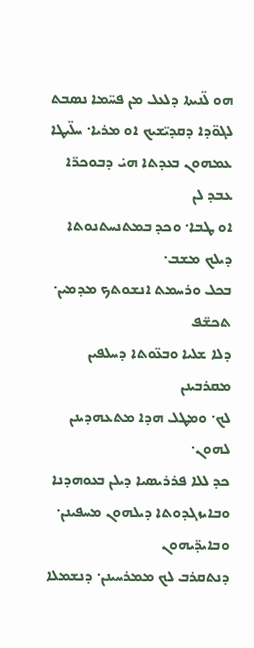ܗܘ ܠ̈ܢܝܬܐ ܕܠܥܠ ܡܢ ܦܚ̈ܡܐ ܢܣܒܬ
ܠܓܘ̈ܕܐ ܕܩܕܝ̈ܫܝܟ ܐܘ ܡܪܝܐ܁ ܚܠ̈ܝܛܐ
ܥܡܗܘܢ ܒܥܕܬܐ ܗܝ̇ ܕܒܘܟܪ̈ܐ ܥܒܕ ܠܢ
ܐܘ ܛܒܐ܁ ܘܟܕ ܒܡܬܢܚܬܢܘܬܐ ܕܝܠܟ ܡܫܒ܁
ܒܟܠ ܘܪܚܡܬ ܐܢܫܘܬܟ ܡܕܡܝܢ܁ ܬܟܫ̈ܦ
ܕܠܐ ܫܠܝܐ ܘܒܥ̈ܘܬܐ ܕܚܠܦܝܢ ܡܩܪܒܝܢܢ
ܠܟ܁ ܘܡܛܠ ܗܕܐ ܡܬܥܗܕܝܢܢ ܠܗܘܢ܁
ܟܕ ܠܠܐ ܦܪܪܝܣܝܐ ܕܝܠܢ ܒܥܘܗܕܢܐ
ܘܒܐܝܙܓܕܘܬܐ ܕܝܠܗܘܢ ܡܚܦܝܢܢ܁ ܘܒܐܝܕ̈ܝܗܘܢ
ܕܢܬܩܪܒ ܠܟ ܡܡܪܚܝܢܢ܁ ܕܢܫܡܠܐ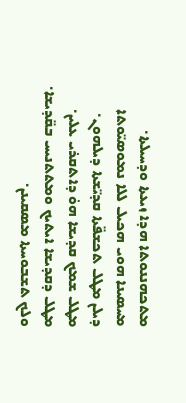ܡܬܟܗܢܢܘܬܐ ܗܕܐ ܙܝܥܬܐ ܘܕܚܝܠܬܐ܁
ܡܚܣܝܢܐ ܗܘܝ ܗܟܝܠ ܠܠܐ ܢܡܘܣܝ̈ܘܬܐ
ܕܝܠܢ ܡܛܠ ܬܟܫܦ̈ܬܐ ܩܕܝ̈ܫܬܐ ܕܝܠܗܘܢ܁
ܡܛܠ ܫܡܟ ܩܕܝܫܐ ܗܘ̇ ܕܐܬܩܪܝ ܥܠܝܢ܁
ܡܛܠ ܕܩܕܝܫܐ ܐܝܬܝܟ ܘܡܬܬܢܝܚ ܒܩ̈ܕܝܫܐ܁
ܘܠܟ ܬܫܒܘܚܬܐ ܡܣܩܝܢܢ܁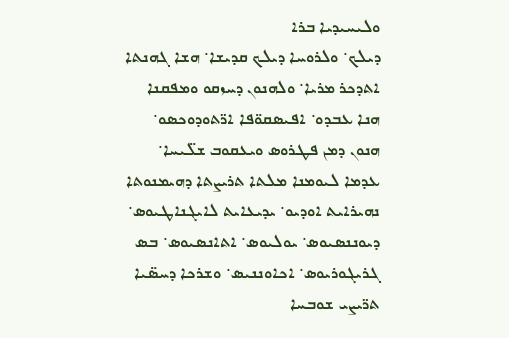ܘܠܝܚܝܕܝܐ ܒܪܐ
ܕܝܠܟ܁ ܘܠܪܘܚܐ ܕܝܠܟ ܩܕܝܫܐ܁ ܗܫܐ ܓܗܢܬܐ
ܐܬܕܟܪ ܡܪܝܐ܁ ܘܠܗܢܘܢ ܕܚܙܩܘ ܘܡܦܩܢܐ
ܗܢܐ ܥܒܕܘ܁ ܐܦܝܣܩܘ̈ܦܐ ܐܪ̈ܬܘܕܘܟܣܘ܁
ܗܢܘܢ ܕܡܢ ܦܛܪܘܣ ܘܝܥܩܘܒ ܫܠ̈ܝܚܐ܁
ܥܕܡܐ ܠܝܘܡܢܐ ܡܠܬܐ ܬܪܝܨܬܐ ܕܗܝܡܢܘܬܐ
ܢܗܝܪܐܝܬ ܐܘܕܝܘ܁ ܝܕܝܥܐܝܬ ܠܐܝܓܢܐܛܝܘܣ܁
ܕܝܘܢܢܣܝܘܣ܁ ܝܘܠܝܘܣ܁ ܐܬܐܢܣܝܘܣ܁ ܒܣ
ܓܪܝܓܘܪܝܘܣ܁ ܐܟܐܘܢܢܝܣ܁ ܘܫܪܟܐ ܕܚܣ̈ܝܐ
ܬܪ̈ܝܨܝ ܫܘܒܚܐ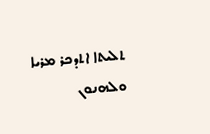ܬܠܝܬܐ ܐܬܕܟܪ ܡܪܝܐ ܘܠܗܢܘܢ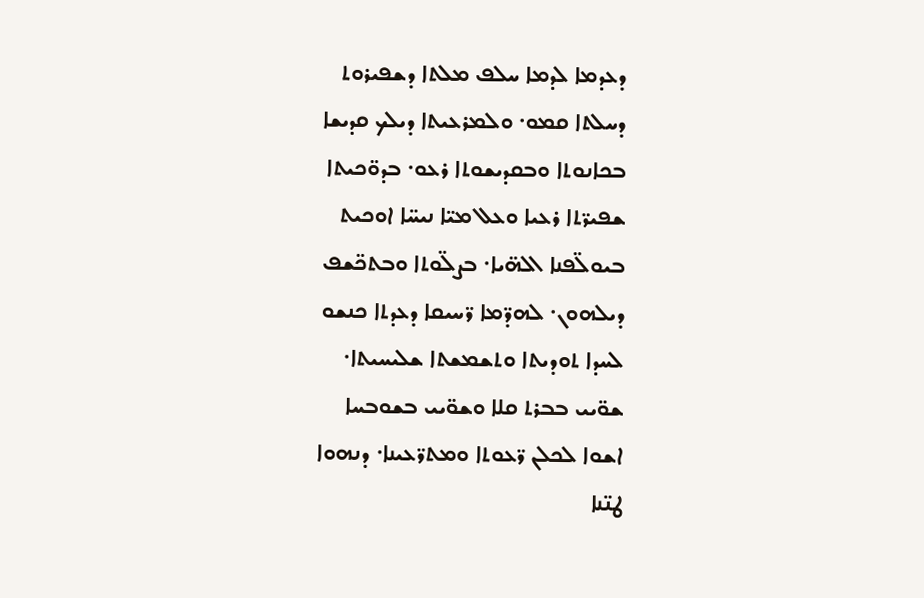ܕܥܕܡܐ ܠܕܡܐ ܚܠܦ ܡܠܬܐ ܕܫܦܝܪܘܬ
ܕܚܠܬܐ ܩܡܘ܁ ܘܠܡܪܥܝܬܐ ܕܝܠܟ ܩܕܝܫܐ
ܒܟܐܢܘܬܐ ܘܒܩܕܝܫܘܬܐ ܪܥܘ܁ ܒܕܘ̈ܟܝܬܐ
ܫܦܝܪ̈ܬܐ ܪܥܝܐ ܘܥܠ ܡܝ̈ܐ ܢܝܚ̈ܐ ܐܘܟܝܬ
ܒܝܘܠ̈ܦܢܐ ܐܠܗ̈ܝܐ܁ ܒܨܠ̈ܘܬܐ ܘܒܬܟ̈ܫܦ
ܕܝܠܗܘܢ܁ ܠܗܕ̈ܡܐ ܪ̈ܚܝܩܐ ܕܥܕܬܐ ܟܢܫܘ
ܠܚܕܐ ܬܘܕܝܬܐ ܘܬܫܡܫܬܐ ܫܠܝܚܝܬܐ܁
ܫܘ̈ܝܝ ܒܒܪܬ ܩܠܐ ܘܫܘ̈ܝܝ ܒܫܘܒܚܐ
ܐܫܘܐ ܠܟܠܢ ܪ̈ܥܘܬܐ ܘܡܬܪ̈ܥܝܢܐ܁ ܕܢܗܘܐ
ܛܢ̈ܢܐ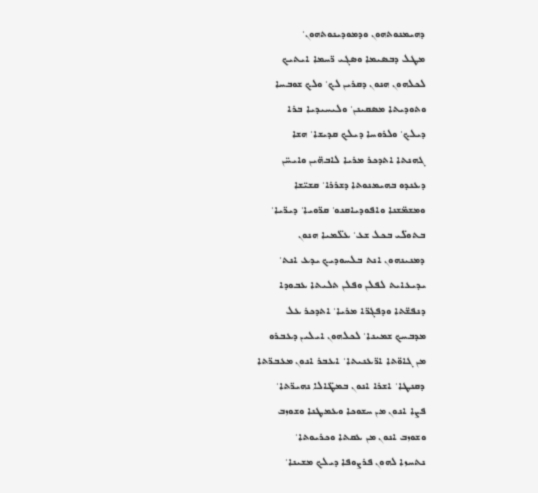ܕܗܝܡܢܘܬܗܘܢ ܘܕܡܘܕܝܢܘܬܗܘܢ܁
ܡܛܠ ܕܒܣܝܡܐ ܘܣܓܝ ܪ̈ܚܡܐ ܐܝܬܝܟ
ܠܟܠܗܘܢ ܗܢܘܢ ܕܩܪܝܢ ܠܟ܁ ܘܠܟ ܫܘܒܚܐ
ܘܬܘܕܝܬܐ ܡܣܩܝܢܢ܁ ܘܠܝܚܝܕܝܐ ܒܪܐ
ܕܝܠܟ܁ ܘܠܪܘܚܐ ܕܝܠܟ ܩܕܝܫܐ܁ ܗܫܐ
ܓܗܢܬܐ ܐܬܕܟܪ ܡܪܝܐ ܠܐܒܗ̈ܝܢ ܘܐܝܚ̈ܢ
ܕܥܢܕܘ ܒܗܝܡܢܘܬܐ ܕܫܪܪܐ܁ ܩܫܝ̈ܫܐ
ܘܡܫܡ̈ܫܢܐ ܘܐܦܘܕܝܐܩܢܘ܁ ܩܪ̈ܘܝܐ܁ ܕܝܪ̈ܝܐ܁
ܒܬܘܠ̈ܝ ܒܟܠ ܫܥ܁ ܥܠ̈ܡܝܐ ܗܢܘܢ
ܕܡܢܝܢܗܘܢ ܐܢܬ ܒܠܚܘܕܝܟ ܝܕܥ ܐܢܬ܁
ܝܕܝܥܐܝܬ ܠܦܠܢ ܘܦܠܢ ܬܠܝܬܐ ܥܒܘܕܐ
ܕܢܦܫ̈ܬܐ ܘܕܦܓܪ̈ܐ ܡܪܝܐ܁ ܐܬܕܟܪ ܥܠ
ܡܕܒܚܟ ܫܡܝܢܐ܁ ܠܟܠܗܘܢ ܐܝܠܝܢ ܕܥܒܪܘ
ܡܢ ܓܐܘ̈ܬܐ ܐܪ̈ܥܢܝܬܐ܁ ܐܥܒܪ ܐܢܘܢ ܡܥܒܪ̈ܬܐ
ܕܩܢܛܐ܁ ܐܫܪܐ ܐܢܘܢ ܒܡܛ̈ܐܠܐ ܢܗܝܪ̈ܬܐ܁
ܦܨܐ ܐܢܘܢ ܡܢ ܚܫܘܟܐ ܘܥܡܛܢܐ ܘܫܘܙܒ
ܘܫܘܙܒ ܐܢܘܢ ܡܢ ܥܩܬܐ ܘܟܪܝܘܬܐ܁
ܢܬܚܙܐ ܠܗܘܢ ܦܪܨܘܦܐ ܕܝܠܟ ܡܫܝܢܐ܁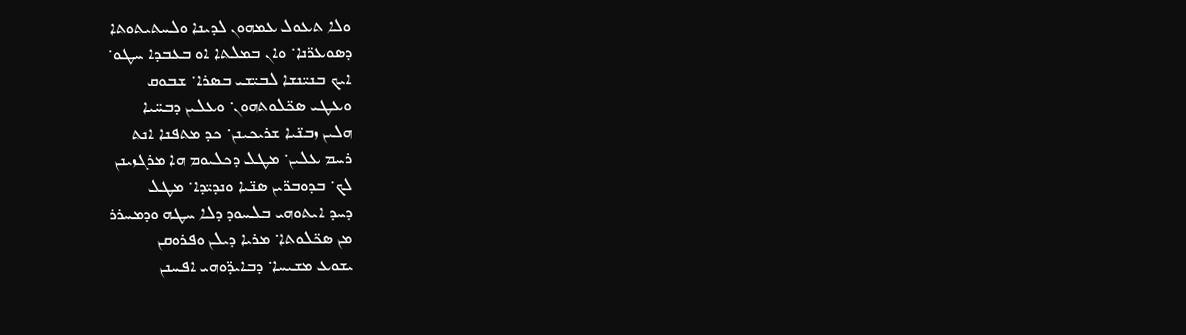ܘܠܐ ܬܥܘܠ ܥܡܗܘܢ ܠܕܝܢܐ ܘܠܚܬܝܬܘܬܐ
ܕܣܘܥܪ̈ܢܐ܁ ܘܐܢ ܒܡܠܬܐ ܐܘ ܒܥܒܕܐ ܚܛܘ܁
ܐܝܟ ܒܢܝ̈ܢܫܐ ܠܒܝ̈ܫܝ ܒܣܪܐ܁ ܫܒܘܩ
ܘܥܛܝ ܣܟ̈ܠܘܬܗܘܢ܁ ܘܥܠܝܢ ܕܒܚ̈ܝܐ
ܗܠܝܢ ܙܒܢ̈ܝܐ ܫܪܝܟܝܢܢ܁ ܟܕ ܡܬܦܢܐ ܐܢܬ
ܪܚܡ ܥܠܝܢ܁ ܡܛܠ ܕܟܠܝܘܡ ܗܐ ܡܪܓܙܝܢܢ
ܠܟ܁ ܒܕܘܒܪ̈ܝܢ ܣܢ̈ܝܐ ܘܢܕܝ̈ܕܐ܁ ܡܛܠ
ܕܚܕ ܐܝܬܘܗܝ ܒܠܚܘܕ ܕܠܐ ܚܛܗ ܘܕܡܚܪܪ
ܡܢ ܣܟ̈ܠܘܬܐ܁ ܡܪܝܐ ܕܝܠܢ ܘܦܪܘܩܢ
ܝܫܘܥ ܡܫܝܚܐ܁ ܕܒܐܝܕ̈ܘܗܝ ܐܦܚܢܢ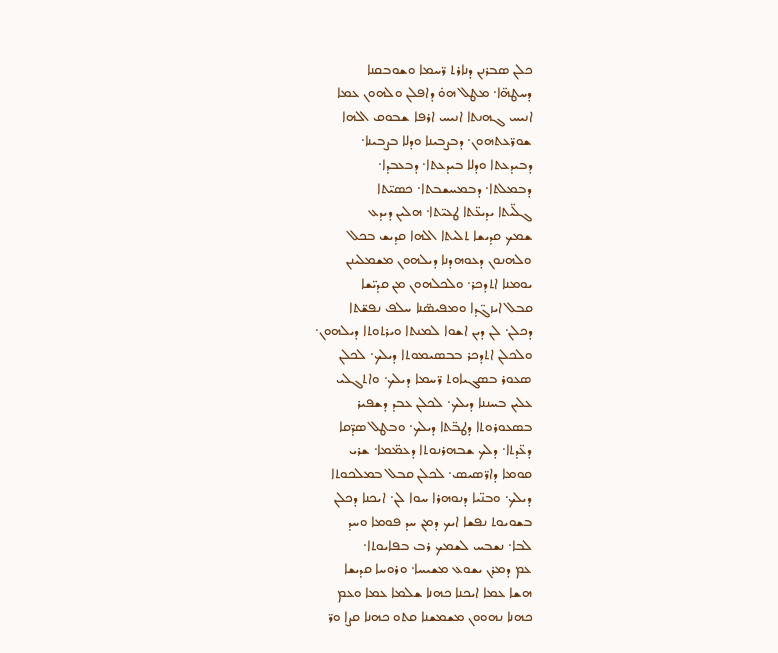ܟܠܢ ܣܒܪܢܢ ܕܢܐܪܬ ܪ̈ܚܡܐ ܘܫܘܒܩܢܐ
ܕܚܛܗ̈ܐ܁ ܡܛܠ ܗܘ̇ ܕܐܦܠܢ ܘܠܗܘܢ ܥܡܐ
ܐܢܝܚ ܓܗܢܬܐ ܐܢܝܚ ܐܪܦܐ ܫܒܘܩ ܐܠܗܐ
ܫܘܪ̈ܥܬܗܘܢ܁ ܕܒܨܒܝܢܐ ܘܕܠܐ ܒܨܒܝܢܐ܁
ܕܒܝܕܥܬܐ ܘܕܠܐ ܒܝܕܥܬܐ܁ ܕܒܥܒܕܐ܁
ܕܒܡܠܬܐ܁ ܕܒܡܚܫܒܬܐ܁ ܟܣܝ̈ܬܐ
ܓܠ̈ܝܬܐ ܝܕܝܥ̈ܬܐ ܛܥܝ̈ܬܐ܁ ܗܠܝܢ ܕܝܕܥ
ܫܡܟ ܩܕܝܫܐ ܬܠܝܬܐ ܐܠܗܐ ܩܕܝܫ ܒܟܠ
ܘܠܗܢܘܢ ܕܥܘܗܕܢܐ ܕܝܠܗܘܢ ܡܫܡܠܝܢܢ
ܝܘܡܢܐ ܐܬܕܟܪ܁ ܘܠܟܠܗܘܢ ܡܢ ܩܕܝ̈ܫܐ
ܩܒܠ ܐܝܙܓ̈ܕܐ ܘܡܦܝܣ̈ܢܐ ܚܠܦ ܢܦܫ̈ܬܐ
ܕܟܠܢ܁ ܠܢ ܕܝܢ ܐܫܘܐ ܠܡܢܬܐ ܘܝܪܬܘܬܐ ܕܝܠܗܘܢ܁
ܘܠܟܠܢ ܐܬܕܟܪ ܒܒܣܝܡܘܬܐ ܕܝܠܟ܁ ܠܟܠܢ
ܣܥܘܪ ܒܣܓܝܐܘܬ ܪ̈ܚܡܐ ܕܝܠܟ܁ ܘܐܬܓܠܝ
ܥܠܝܢ ܒܚܢܢܐ ܕܝܠܟ܁ ܠܟܠܢ ܥܒܕ ܕܫܦܝܪ
ܒܣܥܘܪܘܬܐ ܕܛܒ̈ܬܐ ܕܝܠܟ܁ ܘܒܛܠ ܣܕ̈ܩܐ
ܕܥ̈ܕܬܐ܁ ܕܠܟ ܫܒܗܪܢܘܬܐ ܕܥܡ̈ܡܐ܁ ܫܪܝ
ܩܘܡܐ ܕܐܪ̈ܣܝܣ܁ ܠܟܠܢ ܩܒܠ ܒܡܠܟܘܬܐ
ܕܝܠܟ܁ ܘܒܢ̈ܝܐ ܕܢܘܗܪܐ ܚܘܐ ܠܢ܁ ܐܝܟܢܐ ܕܟܠܢ
ܒܫܘܝܘܬ ܢܦܫܐ ܐܝܟ ܕܡܢ ܚܕ ܦܘܡܐ ܘܚܕ
ܠܒܐ܁ ܢܫܒܚ ܠܫܡܟ ܪܒ ܒܦܐܝܘܬܐ܁
ܥܡ ܕܡܪܢ ܝܫܘܥ ܡܫܝܚܐ܁ ܘܪܘܚܐ ܩܕܝܫܐ
ܗܫܐ ܥܡܐ ܐܝܟܢܐ ܟܗܢܐ ܫܠܡܐ ܥܡܐ ܘܥܡ
ܟܗܢܐ ܢܗܘܘܢ ܡܫܡܫܢܐ ܩܬܘ ܟܗܢܐ ܩܨܐ ܘܪ̈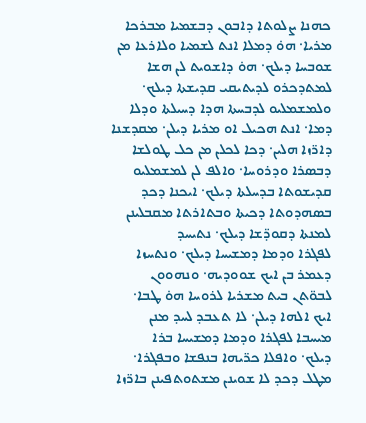ܟܗܢܐ ܨܠܘܬܐ ܕܐܒܘܢ ܕܒܫܡܝܐ ܡܒܪܟܐ
ܡܪܝܐ܁ ܗܘ̇ ܕܡܠܐ ܐܢܬ ܠܫܡܝܐ ܘܠܐܪܥܐ ܡܢ
ܫܘܒܚܐ ܕܝܠܟ܁ ܗܘ̇ ܕܐܫܘܝܬ ܠܢ ܗܫܐ
ܠܡܬܕܟܪܘ ܠܕܝܬܝܩܝ ܩܕܝܫܬܐ ܕܝܠܟ܁
ܘܠܡܫܡܠܝܘ ܠܕܒܚܬܐ ܗܕܐ ܕܚܝܠܬܐ ܘܕܠܐ
ܕܡܐ܁ ܐܢܬ ܗܟܝܠ ܐܘ ܡܪܝܐ ܕܝܠܢ܁ ܡܩܕܫܢܐ
ܕܐܪ̈ܙܐ ܗܠܝܢ܁ ܕܟܐ ܠܟܠܢ ܡܢ ܟܠ ܛܘܠܫܐ
ܕܒܣܪܐ ܘܕܪܘܚܐ܁ ܘܐܠܦ ܠܢ ܠܡܫܡܠܝܘ
ܩܕܝܫܘܬܐ ܒܕܚܠܬܐ ܕܝܠܟ܁ ܐܝܟܢܐ ܕܟܕ
ܒܣܗܕܘܬܐ ܕܟܝܬܐ ܘܒܬܐܪܬܐ ܡܩܒܠܝܢܢ
ܠܡܢܬܐ ܕܩܘܕ̈ܫܐ ܕܝܠܟ܁ ܢܬܝܚܕ
ܠܦܓܪܐ ܘܕܡܐ ܕܡܫܝܚܐ ܕܝܠܟ܁ ܘܢܬܚܙܐ
ܕܥܡܪ ܒܢ ܐܝܟ ܫܘܘܕܝܗ܁ ܘܢܗܘܘܢ
ܠܒܘ̈ܬܢ ܒܝܬ ܡܫܪܝܐ ܠܪܘܚܐ ܗܘ̇ ܛܒܐ܁
ܐܝܟ ܐܠܗܐ ܕܝܠܢ܁ ܠܐ ܬܥܒܕ ܠܚܕ ܡܢܢ
ܡܝܚܒܐ ܠܦܓܪܐ ܘܕܡܐ ܕܡܫܝܚܐ ܒܪܐ
ܕܝܠܟ܁ ܘܐܦܠܐ ܟܪ̈ܝܗܐ ܒܢܦܫܐ ܘܒܦܓܪܐ܁
ܡܛܠ ܕܟܕ ܠܐ ܫܘܝܢܢ ܡܫܬܘܬܦܝܢܢ ܒܐܪ̈ܙܐ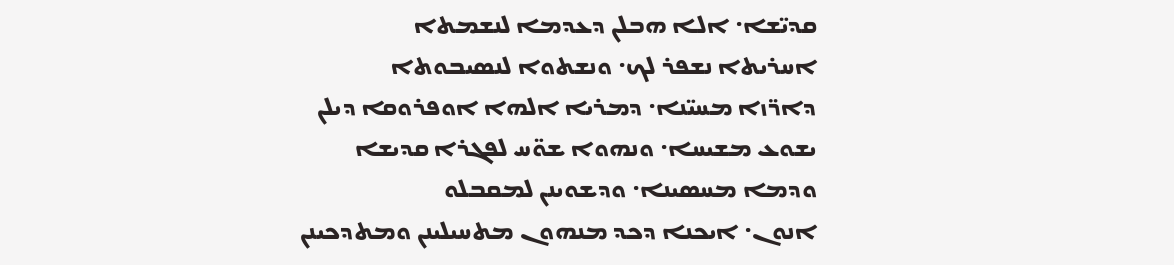ܩܕܝ̈ܫܐ܁ ܐܠܐ ܗܒܠܢ ܕܥܕܡܐ ܠܢܫܡܬܐ
ܐܚܪܝܬܐ ܢܫܦܪ ܠܟ܁ ܘܢܫܬܘܐ ܠܢܣܝܒܘܬܐ
ܕܐܪ̈ܙܐ ܡܚܝ̈ܢܐ܁ ܕܡܪܝܐ ܐܠܗܐ ܐܘܦܪܘܩܐ ܕܝܠܢ
ܝܫܘܥ ܡܫܝܚܐ܁ ܘܢܗܘܐ ܫܘ̈ܚ ܠܦܓܪܐ ܩܕܝܫܐ
ܘܕܡܐ ܡܚܣܝܢܐ܁ ܘܕܫܘܝܢܢ ܠܡܩܒܠܘ
ܐܢܘܢ܁ ܐܝܟܢܐ ܕܟܕ ܡܢܗܘܢ ܡܬܚܝܠܝܢܢ ܘܡܬܕܟܝܢܢ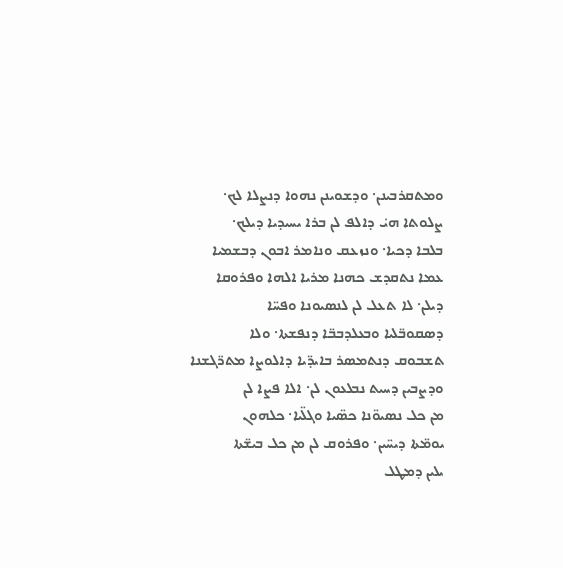ܘܡܬܩܪܒܝܢܢ܁ ܘܕܫܘܝܢܢ ܢܗܘܐ ܕܢܨܠܐ ܠܟ܁
ܨܠܘܬܐ ܗܝ̇ ܕܐܠܦ ܠܢ ܒܪܐ ܝܚܝܕܝܐ ܕܝܠܟ܁
ܒܠܒܐ ܕܟܝܐ܁ ܘܢܙܥܩ ܘܢܐܡܪ ܐܒܘܢ ܕܒܫܡܝܐ
ܥܡܐ ܢܬܩܕܫ ܟܗܢܐ ܡܪܝܐ ܐܠܗܐ ܘܦܪܘܩܐ
ܕܝܠܢ܁ ܠܐ ܬܥܠ ܠܢ ܠܢܣܝܘܢܐ ܘܦܚ̈ܐ
ܕܣܩܘܒ̈ܠܝܐ ܘܒܥܠܕܒܒ̈ܐ ܕܢܦܫܬܐ܁ ܘܠܐ
ܬܫܒܘܩ ܕܢܬܡܣܪ ܒܐܝܕ̈ܝܐ ܕܐܠܘܨܐ ܡܬܪ̈ܓܫܢܐ
ܘܕܨܒܝܢ ܕܚܝܬ ܢܒܠܥܘܢ ܠܢ܁ ܐܠܐ ܦܨܐ ܠܢ
ܡܢ ܟܠ ܢܣܝܘ̈ܢܐ ܟܣ̈ܝܐ ܘܓܠ̈ܝܐ܁ ܟܠܗܘܢ
ܝܘܡ̈ܬܐ ܕܝܚ̈ܝܢ܁ ܘܦܪܘܩ ܠܢ ܡܢ ܟܠ ܒܝܫ̈ܬܐ
ܝܠܝܢ ܕܡܛܠ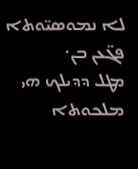ܠܐ ܢܡܘܣܝ̈ܘܬܐ ܦܓ̈ܥܢ ܒܢ܁
ܡܛܠ ܕܕܝܠܟ ܗܝ ܡܠܟܘܬܐ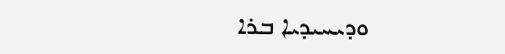ܘܕܝܚܝܕܝܐ ܒܪܐ